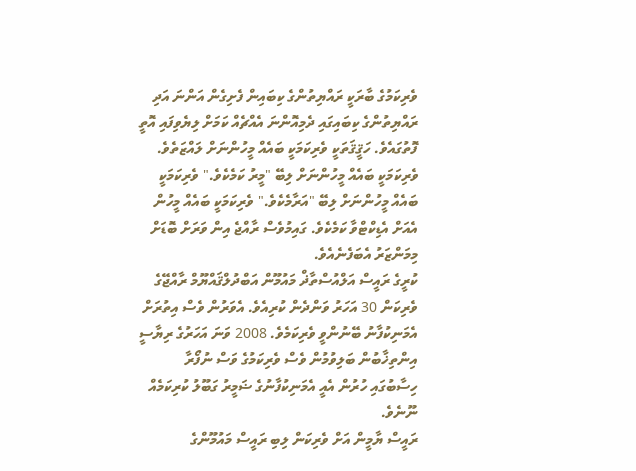ވެރިކަމުގެ ބާރަކީ ރައްޔިތުންގެ ކިބައިން ފެށިގެން އަންނަ އަދި ރައްޔިތުންގެ ކިބައިގައި ދެމިއޮންނަ އެއްޗެއް ކަމަށް ލިޔެވިފައި އޮތީ ފޮތުގައެވެ. ހަޤީޤަތަކީ ވެރިކަމަކީ ބައެއް މީހުންނަށް ލައްޒަތެވެ. ވެރިކަމަކީ ބައެއް މީހުންނަށް ލިބޭ "މީރު ކަމެކެވެ." ވެރިކަމަކީ ބައެއް މީހުންނަށް ލިބޭ "އަރާމެކެވެ." ވެރިކަމަކީ ބައެއް މީހުން އެއަށް އެޑިކްޓްވާ ކަމެކެވެ. ގައިމުވެސް ރާއްޖެ އިން ވަރަށް ބޮޑަށް މިމަންޒަރު އެބަފެނެއެވެ.
ކުރީގެ ރައީސް އަލްއުސްތާޛް މައުމޫން އަބްދުލްޤައްޔޫމް ރާއްޖޭގެ ވެރިކަން 30 އަހަރު ވަންދެން ކުރިއެވެ. އެވަރުން ވެސް އިތުރަށް އެމަނިކުފާނު ބޭނުންވީ ވެރިކަމެވެ. 2008 ވަނަ އަހަރުގެ ރިޔާސީ އިންތިޚާބުން ބަލިވުމުން ވެސް ވެރިކަމުގެ ވަސް ނުފޯރާ ހިސާބުގައި ހުރުން އެއީ އެމަނިކުފާނުގެ ޟަމީރު ގަބޫލު ކުރިކަމެއް ނޫނެވެ.
ރައީސް ޔާމީން އަށް ވެރިކަން ލިބި ރައީސް މައުމޫންގެ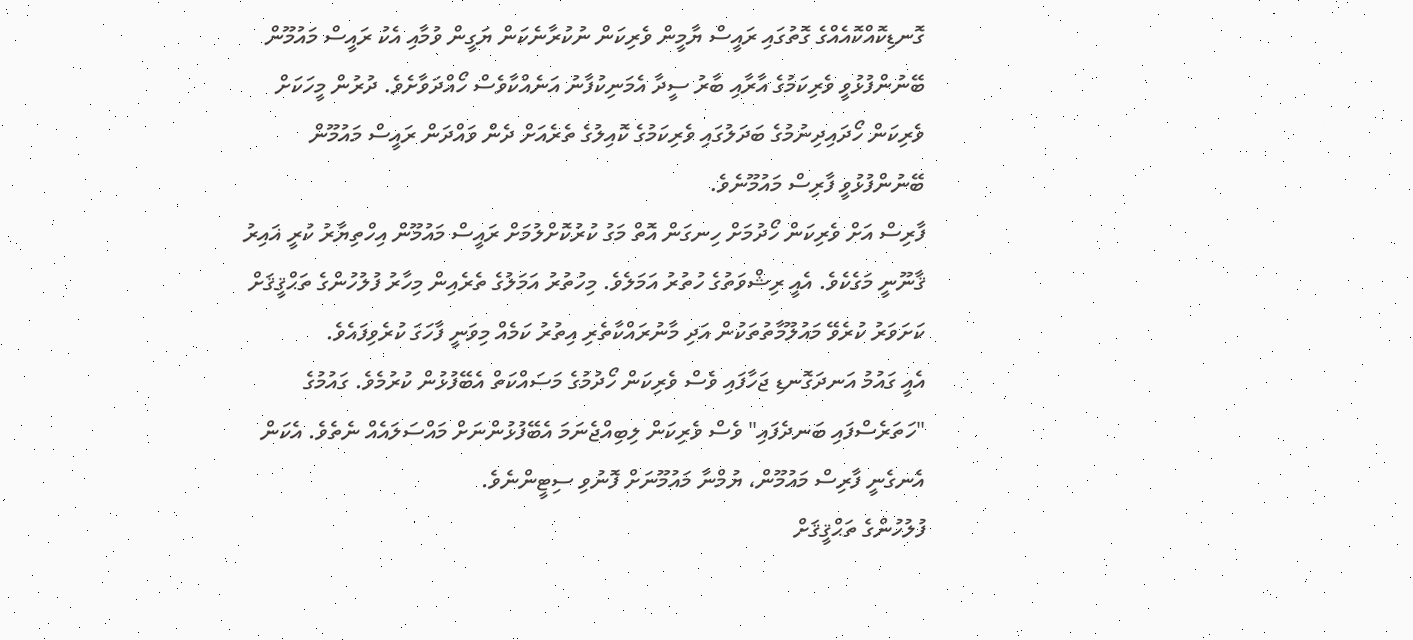ގޮނޑިކޮއްކޮއެއްގެ ގޮތުގައި ރައީސް ޔާމީން ވެރިކަން ނުކުރާނެކަން ޔަގީން ވުމާއި އެކު ރައީސް މައުމޫން ބޭނުންފުޅުވީ ވެރިކަމުގެ އާރާއި ބާރު ސީދާ އެމަނިކުފާނު އަނެއްކާވެސް ހޯއްދަވާށެވެ. ދުރުން މީހަކަށް ވެރިކަން ހޯދައިދިނުމުގެ ބަދަލުގައި ވެރިކަމުގެ ކޮއިލުގެ ތެރެއަށް ދެން ވައްދަން ރައީސް މައުމޫން ބޭނުންފުޅުވީ ފާރިސް މައުމޫނެވެ.
ފާރިސް އަށް ވެރިކަން ހޯދުމަށް ހިނގަން އޮތް މަގު ކުރުކޮށްލުމަށް ރައީސް މައުމޫން އިހްތިޔާރު ކުރީ ޣައިރު ޤާނޫނީ މަގެކެވެ. އެއީ ރިޝްވަތުގެ ހުތުރު އަމަލެވެ. މިހުތުރު އަމަލުގެ ތެރެއިން މިހާރު ފުލުހުންގެ ތަޙްޤީޤަށް ކަށަވަރު ކުރެވޭ މައުލޫމާތުތަކުން އަދި މާނުރައްކާތެރި އިތުރު ކަމެއް މިވަނީ ފާހަގަ ކުރެވިފައެވެ.
އެއީ ގައުމު އަނދަގޮނޑި ޖަހާފައި ވެސް ވެރިކަން ހޯދުމުގެ މަސައްކަތް އެބޭފުޅުން ކުރުމެވެ. ގައުމުގެ "ހަތަރެސްފައި ބަނދެފައި" ވެސް ވެރިކަން ލިބިއްޖެނަމަ އެބޭފުޅުންނަށް މައްސަލައެއް ނެތެވެ. އެކަން އެނގެނީ ފާރިސް މައުމޫން، ޔުމްނާ މައުމޫނަށް ފޮނުވި ސިޓީންނެވެ.
ފުލުހުންގެ ތަޙްޤީޤަށް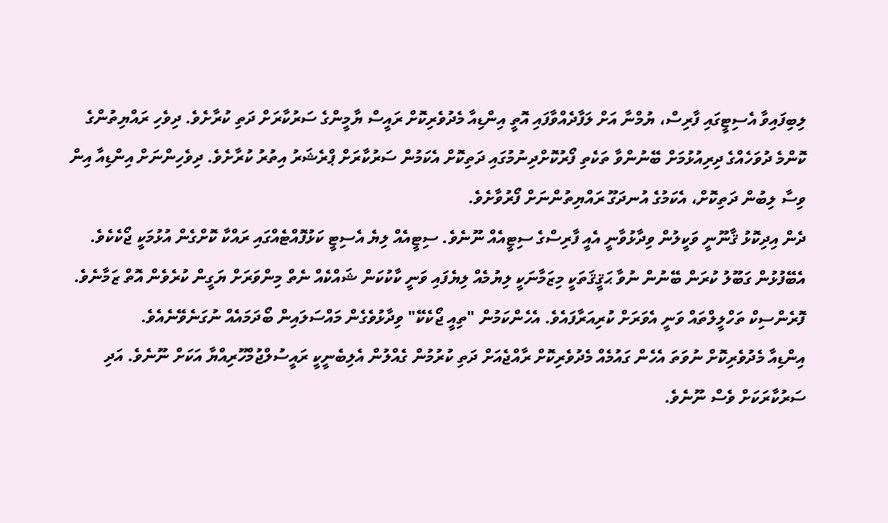ލިބިފައިވާ އެސިޓީގައި ފާރިސް، ޔުމްނާ އަށް ލަފާދެއްވާފައި އޮތީ އިންޑިއާ މެދުވެރިކޮށް ރައީސް ޔާމީންގެ ސަރުކާރަށް ދަތި ކުރާށެވެ. ދިވެހި ރައްޔިތުންގެ ކޮންމެ ދުވަހެއްގެ ދިރިއުޅުމަށް ބޭނުންވާ ތަކެތި ފޯރުކޮށްދިނުމުގައި ދަތިކޮށް އެކަމުން ސަރުކާރަށް ޕްރެޝަރު އިތުރު ކުރާށެވެ. ދިވެހިންނަށް އިންޑިއާ އިން ވިސާ ލިބުން ދަތިކޮށް، އެކަމުގެ އުނދަގޫ ރައްޔިތުންނަށް ފޯރުވާށެވެ.
ދެން އިދިކޮޅު ޤާނޫނީ ވަކީލުން ވިދާޅުވާނީ އެއީ ފާރިސްގެ ސިޓީއެއް ނޫނެވެ. ސިޓީއެއް ލިޔެ އެސިޓީ ކަޅުފޮއްޓެއްގައި ރައްކާ ކޮށްގެން އުޅުމަކީ ޖޯކެކެވެ.
އެބޭފުޅުން ގަބޫލު ކުރަން ބޭނުން ނުވާ ޙަޤީޤަތަކީ މިޒަމާނަކީ ލިޔުމެއް ލިޔެފައި ވަނީ ކާކުކަން ޝައްކެއް ނެތް މިންވަރަށް ޔަގީން ކުރެވެން އޮތް ޒަމާނެވެ. ފޮރެންސިކް ތަހްލީލްތައް ވަނީ އެވަރަށް ކުރިއަރާފައެވެ. އެހެންކަމުން "ތިއީ ޖޯކެކޭ" ވިދާޅުވެގެން މައްސަލައިން ބޯދަމައެއް ނުގަނެވޭނެއެވެ.
އިންޑިއާ މެދުވެރިކޮށް ނުވަތަ އެހެން ގައުމެއް މެދުވެރިކޮށް ރާއްޖެއަށް ދަތި ކުރުމުން ގެއްލުން އެލިބެނީކީ ރައީސުލްޖުމްހޫރިއްޔާ އަކަށް ނޫނެވެ. އަދި ސަރުކާރަކަށް ވެސް ނޫނެވެ.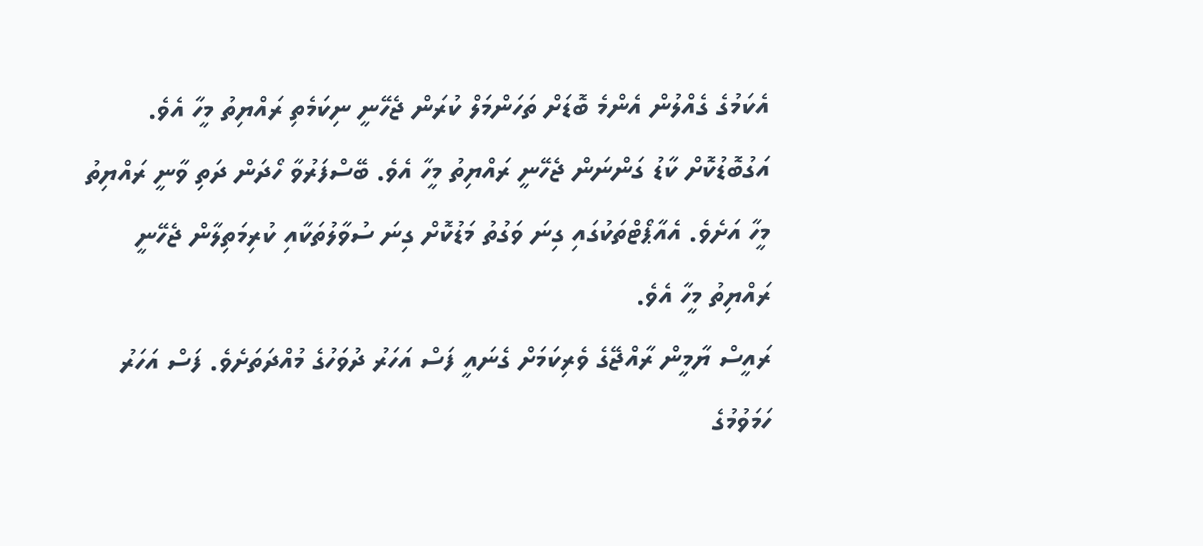އެކަމުގެ ގެއްލުން އެންމެ ބޮޑަށް ތަހަންމަލް ކުރަން ޖެހޭނީ ނިކަމެތި ރައްޔިތު މީހާ އެވެ.
އަގުބޮޑުކޮށް ކާޑު ގަންނަން ޖެހޭނީ ރައްޔިތު މީހާ އެވެ. ބޭސްފަރުވާ ހޯދަން ދަތި ވާނީ ރައްޔިތު މީހާ އަށެވެ. އެއާޕޯޓްތަކުގައި ގިނަ ވަގުތު މަޑުކޮށް ގިނަ ސުވާލުތަކާއި ކުރިމަތިލާން ޖެހޭނީ ރައްޔިތު މީހާ އެވެ.
ރައީސް ޔާމީން ރާއްޖޭގެ ވެރިކަމަށް ގެނައީ ފަސް އަހަރު ދުވަހުގެ މުއްދަތަށެވެ. ފަސް އަހަރު ހަމަވުމުގެ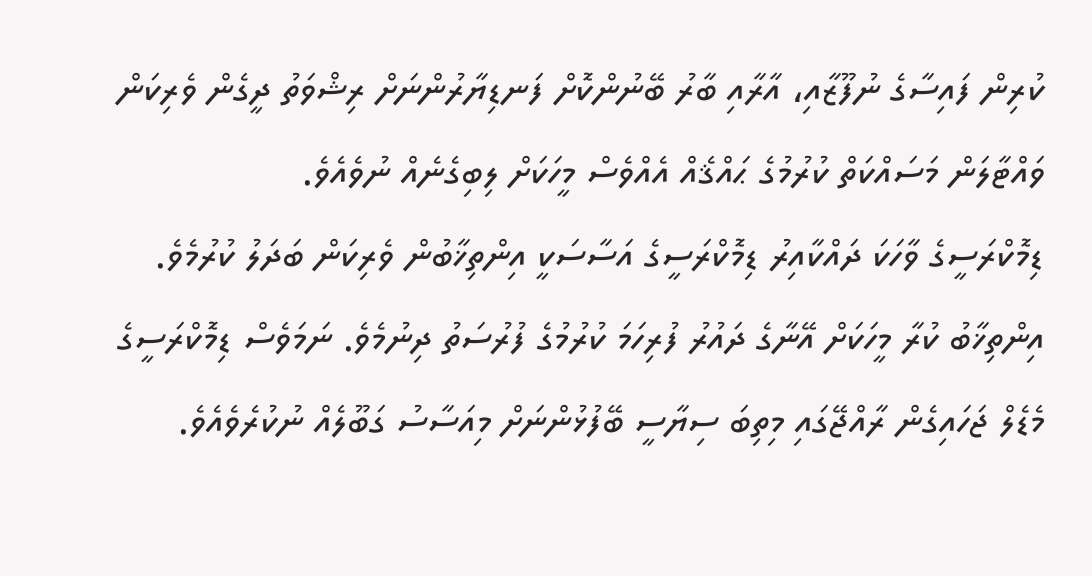ކުރިން ފައިސާގެ ނުފޫޒާއި، އާރާއި ބާރު ބޭނުންކޮށް ފަނޑިޔާރުންނަށް ރިޝްވަތު ދީގެން ވެރިކަން ވައްޓާލަން މަސައްކަތް ކުރުމުގެ ޙައްޤެއް އެއްވެސް މީހަކަށް ލިބިގެނެއް ނުވެއެވެ.
ޑިމޮކްރަސީގެ ވާހަކަ ދައްކާއިރު ޑިމޮކްރަސީގެ އަސާސަކީ އިންތިޚާބުން ވެރިކަން ބަދަލު ކުރުމެވެ. އިންތިޚާބު ކުރާ މީހަކަށް އޭނާގެ ދައުރު ފުރިހަމަ ކުރުމުގެ ފުރުސަތު ދިނުމެވެ. ނަމަވެސް ޑިމޮކްރަސީގެ މެޑެލް ޖަހައިގެން ރާއްޖޭގައި މިތިބަ ސިޔާސީ ބޭފުޅުންނަށް މިއަސާސު ގަބޫލެއް ނުކުރެވެއެވެ.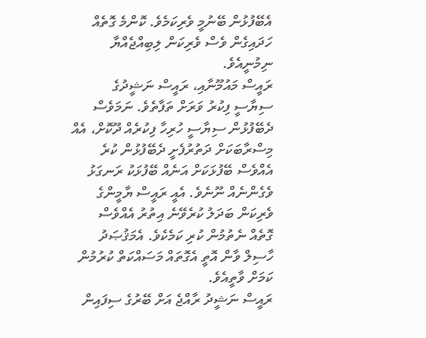އެބޭފުޅުން ބޭނުމީ ވެރިކަމެވެ. ކޮންމެ ގޮތެއް ހަދައިގެން ވެސް ވެރިކަން ލިބިއްޖެއްޔާ ނިމުނީއެވެ.
ރައީސް މައުމޫނާއި، ރައީސް ނަޝީދުގެ ސިޔާސީ ފިކުރު ވަރަށް ތަފާތެވެ. ނަމަވެސް ދެބޭފުޅުން ސިޔާސީ ހުރިހާ ފިކުރެއް ދޫކޮށް، އެއް މިސްރާބަކަށް ދަތުރުފެށީ ދެބޭފުޅުން ކުރެ އެއްވެސް ބޭފުޅަކަށް އަނެއް ބޭފުޅަކު ރަނގަޅު ވެގެންނެއް ނޫނެވެ. އެއީ ރައީސް ޔާމީންގެ ވެރިކަން ބަދަލު ކުރެވޭނެ އިތުރު އެއްވެސް ގޮތެއް ނެތުމުން ކުރި ކަމެކެވެ. އެމަޤުޞަދު ހާސިލް ވާން އޮތީ އެގޮތައް މަސައްކަތް ކުރުމުން ކަމަށް ވާތީއެވެ.
ރައީސް ނަޝީދު ރާއްޖެ އަށް ބޭރުގެ ސިފައިން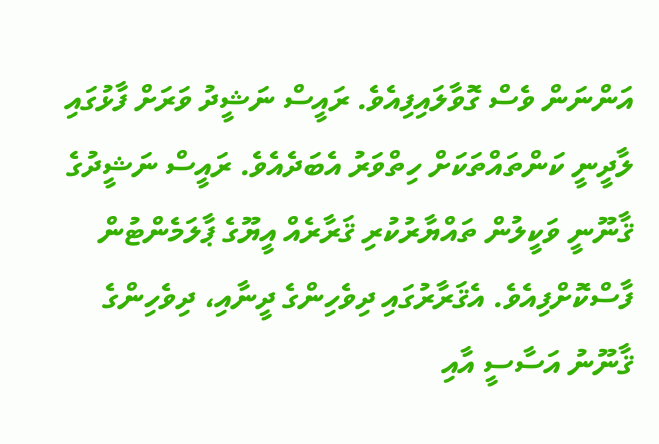އަންނަން ވެސް ގޮވާލައިފިއެވެ. ރައީސް ނަޝީދު ވަރަށް ފާޅުގައި ލާދީނީ ކަންތައްތަކަށް ހިތްވަރު އެބަދެއެވެ. ރައީސް ނަޝީދުގެ ޤާނޫނީ ވަކީލުން ތައްޔާރުކުރި ޤަރާރެއް އީޔޫގެ ޕާލަމެންޓުން ފާސްކޮށްފިއެވެ. އެޤަރާރުގައި ދިވެހިންގެ ދީނާއި، ދިވެހިންގެ ޤާނޫނު އަސާސީ އާއި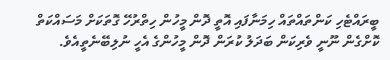ބީރައްޓެހި ކަންތައްތައް ހިމަނާފައި އޮތީ ދޮން މީހުން ހިތްރުހޭ ގޮތަކަށް މަސައްކަތް ކޮށްގެން ނޫނީ ވެރިކަން ބަދަލު ކުރަން ދޮން މީހުންގެ އެހީ ނުލިބޭނެތީއެވެ.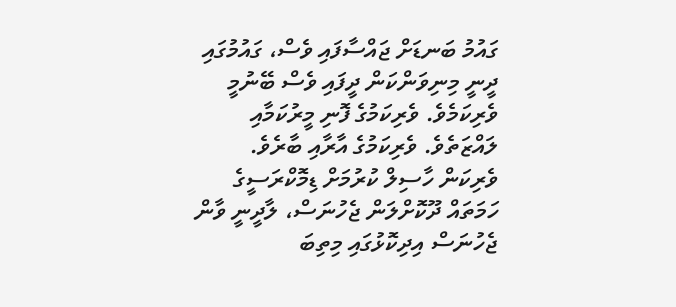ގައުމު ބަނޑަށް ޖައްސާފައި ވެސް، ގައުމުގައި ދީނީ މިނިވަންކަން ދީފައި ވެސް ބޭނުމީ ވެރިކަމެވެ. ވެރިކަމުގެ ފޮނި މީރުކަމާއި ލައްޒަތެވެ. ވެރިކަމުގެ އާރާއި ބާރެވެ. ވެރިކަން ހާސިލް ކުރުމަށް ޑިމޮކްރަސީގެ ހަމަތައް ދޫކޮށްލަން ޖެހުނަސް، ލާދީނީ ވާން ޖެހުނަސް އިދިކޮޅުގައި މިތިބަ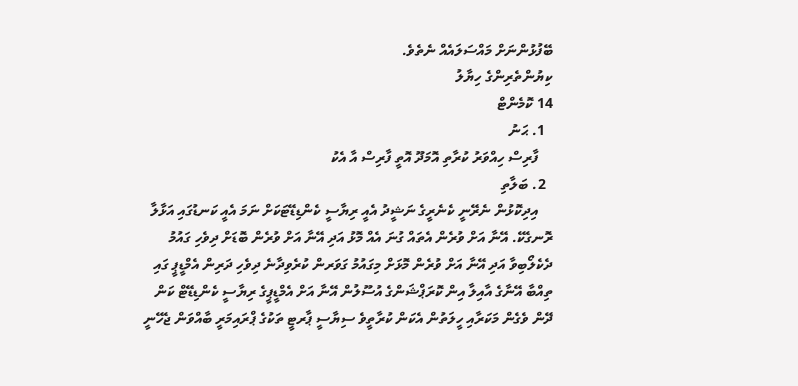ބޭފުޅުންނަށް މައްސަލައެއް ނެތެވެ.
ކިޔުންތެރިންގެ ހިޔާލު
14 ކޮމެންޓް
  1. ޙަނު
    ފާރިސް ހިއްވަރު ކުރާތި އޮމަދޫ އޮތީ ފާރިސް އާ އެކު
  2. ބަލާތި
    އިދިކޮޅުން ނެރޭނީ ކެނެރީގެ ނަޝީދު އެއީ ރިޔާސީ ކެންޑިޑޭޓަކަށް ނަމަ އެއީ ކަނޑުގައި އަޅާލާ ރޮނގެކޭ. އޭނާ އަށް ވުރެން އެތައް ގުނަ އެއް މޮޅު އަދި އޭނާ އަށް ވުރެން ބޮޑަށް ދިވެހި ގައުމު ދެކެލޯބިވާ އަދި އޭނާ އަށް ވުރެން މޮޅަށް މިގައުމު ގަވަރން ކުރެވިދާނެ ދިވެހި ދަރިން އެމްޑީޕީ ގައި ތިއްބާ އޭނާގެ އާއިލާ އިން ކޮރަޕްޝަންގެ އުސޫލުން އޭނާ އަށް އެމްޑީޕީގެ ރިޔާސީ ކެންޑިޑޭޓް ކަން ދޭން ވެގެން މަކަރާއި ހީލަތުން އެކަން ކުރާތީވެ ސިޔާސީ ޕާރޓީ ތަކުގެ ޕްރައިމަރީ ބާއްވަން ޖެހޭނީ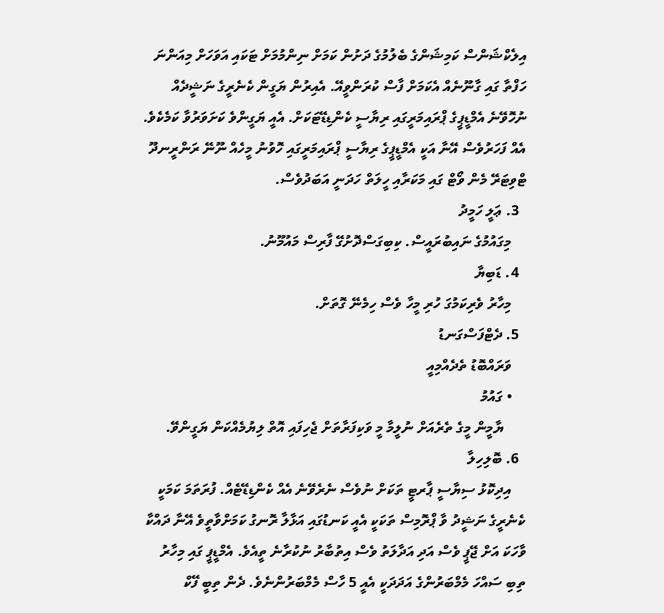އިލެކްޝަންސް ކަމިޝަންގެ ބެލުމުގެ ދަށުން ކަމަށް ނިންމުމަށް ޓަކައި އަވަހަށް މިއަންނަ ހަފްތާ ގައި ގާނޫނެއް އެކަމަށް ފާސް ކުރަންވީއޭ. އެއިރުން ޔަގީން ކެނެރީގެ ނަޝީދެއް ނުހޮވޭނެ އެމްޑީޕީގެ ޕްރައިމަރީގައި ރިޔާސީ ކެންޑިޑޭޓަކަށް. އެއީ ޔަގީންވެ ކަށަވަރުވާ ކަމެކެވެ. އެއް ފަހަރުވެސް އޭނާ އަކީ އެމްޑީޕީގެ ރިޔާސީ ޕްރައިމަރީގައި ހޮވުނު މީހެއް ނޫނޭ ރަންރީނދޫ ޓްވިޓަރޭ މެން ވޯޓް ގައި މަކަރާއި ހީލަތް ހަދަނީ އަބަދުވެސް.
  3. ޢަލީ ހަމީދު
    މިގައުމުގެ ނައިބުރައީސް. ކިބިގަސްދޮށުގޭ ފާރިސް މައުމޫނު.
  4. ޑަބިޔާ
    މިހާރު ވެރިކަމުގަ ހުރި މީހާ ވެސް ހިމެނޭ ގޮތަށް.
  5. ދެޓްފަސްގަނޑު
    ވަރައްބޮޑު ތެދެއްމިއީ
    • ގައުމު
      ޔާމީން މީގެ ތެރެއަށް ނުލީމާ މީ ވަކިފަރާތަށް ޖެހިފައި އޮތް ލިޔުމެއްކަން ޔަގީންވޭ.
  6. ބޮލިހިލާ
    އިދިކޮޅު ސިޔާސީ ޕާރޓީ ތަކަށް ނުވެސް ނެރެވޭނެ އެއް ކެންޑިޑޭޓެއް. ފުރަތަމަ ކަމަކީ ކެނެރީގެ ނަޝީދު ވާ ޕްރޮމިސް ތަކަކީ އެއީ ކަނޑުގައި އަޅާލާ ރޮނގު ކަމަށްވާތީވެ އޭނާ ދައްކާ ވާހަކަ އަށް ޖޭޕީ ވެސް އަދި އަދާލަތު ވެސް އިތުބާރު ނުކުރާނެ ތީއެވެ. އެމްޑީޕީ ގައި މިހާރު ތިބި ސައްހަ މެމްބަރުންގެ އަދަދަކީ އެއީ 5 ހާސް މެމްބަރުންނެވެ. ދެން ތިބީ ފޭކް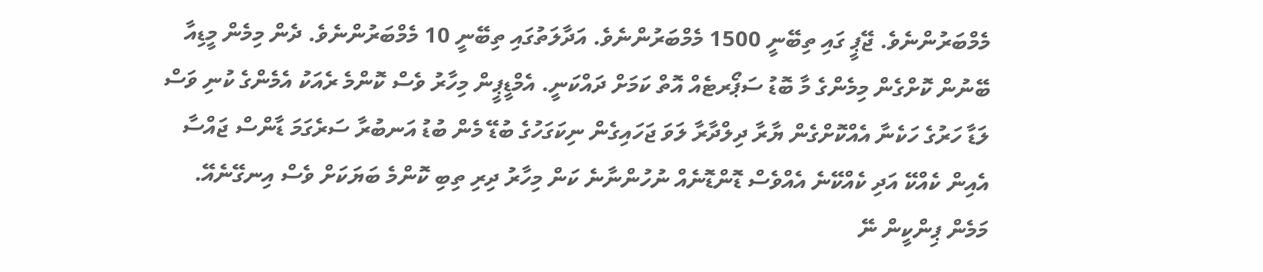މެމްބަރުންނެވެ. ޖޭޕީ ގައި ތިބޭނީ 1500 މެމްބަރުންނެވެ. އަދާލަތުގައި ތިބޭނީ 10 މެމްބަރުންނެވެ. ދެން މިމެން މީޑިއާ ބޭނުން ކޮށްގެން މިމެންގެ މާ ބޮޑު ސަޕޯރޓެއް އޮތް ކަމަށް ދައްކަނީ. އެމްޑީޕީން މިހާރު ވެސް ކޮންމެ ރެއަކު އެމެންގެ ކުނި ވަސް ލަޑާ ހަރުގެ ހަކެނާ އެއްކޮށްގެން ޔާރާ ދިލްދާރާ ލަވަ ޖަހައިގެން ނިކަގަހުގެ ބުޑޭ މެން ބުޑު އަނބުރާ ސަރެގަމަ ޑާންސް ޖައްސާ އެއިން ކެއްކޭ އަދި ކެއްކޭނެ އެއްވެސް ޑޮންޑޮނެއް ނުހުންނާނެ ކަން މިހާރު ދިރި ތިބި ކޮންމެ ބަޔަކަށް ވެސް އިނގޭނެއޭ. މަމެން ޕިންކީން ނޭ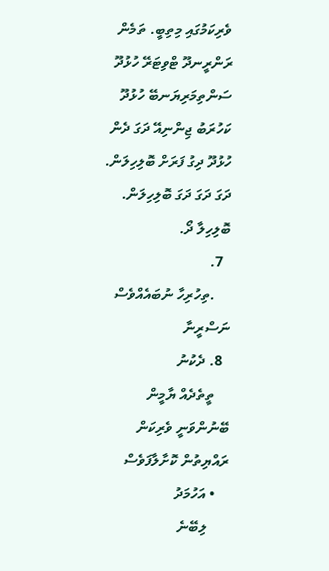ވެރިކަމުގައި މިތިބީ. ތަމެން ރަންރީނދޫ ޓްވިޓަރޭ ހުޅުދޫ ސަންތިމަރިޔަނބޭ ހުޅުދޫ ކަހުރަބު ޖިންނިއޭ ދަގަ ދެން ހުޅުދޫ ދިގު ފަރަށް ބޮލިހިލަން. ދަގަ ދަގަ ދަގަ ބޮލިހިލަން. ބޮލިހިލާ ދޯ.
  7.
    .ތިހުރިހާ ނުބައެއްވެސް ނަސްރީނާ
  8. ދެކުނު
    ތީތެދެއް ޔާމީން ބޭނުންވަނީ ވެރިކަން ރައްޔިތުން ކޮށާލާފަވެސް
    • އަހުމަދު
      ލިބޭނެ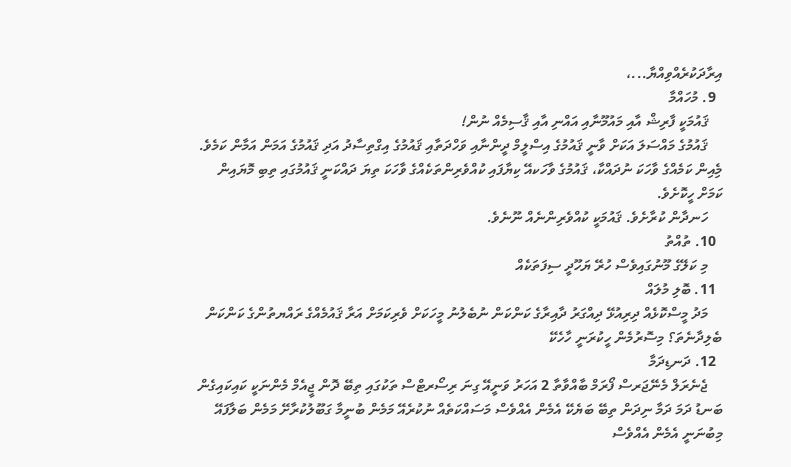އިރާދަކުރެއްވިއްޔާ...،
  9. މުހައްމާ
    ޤައުމަކީ ފާރިޝް އާއި މައުމޫނާއި އައްނި އާއި ޤާސިމެއް ނުން!
    ޤައުމުގެ މައްސަލަ އަކަށް ވާނީ ޤައުމުގެ އިސްލީމް ދީންނާއި ވަހްދަތާއި ޤައުމުގެ އިގްތިސާދު އަދި ޤައުމުގެ އަމަން އަމާން ކަމެވެ. މިެއިން ކަމެއްގެ ވާހަކަ ނުދައްކާ، ޤައުމުގެ ވާހަކއޭ ކިޔާފައި ކުއްވެރިންތަކެއްގެ ވާހަކަ ތިޔަ ދައްކަނީ ޤައުމުގައި ތިބި މޮޔައިން ކަމަށް ހީކޮށެވެ.
    ހަނދާން ކުރާށެވެ. ޤައުމަކީ ކުއްވެރިންނެއް ނޫނެވެ.
  10. ތުއްތު
    މި ކަލޭގެ މޫނުގައިވެސް ހުރޭ ޔަހޫދީ ސިފަތަކެއް
  11. ބޮލި މުލައް
    މަދު މީސްކޮޅެއް ދިރިއުޅޭ ދިއްގަރު ދާއިރާގެ ކަންކަން ނުބެލުނު މީހަކަށް ވެރިކަމަށް އަރާ ޤައުމެއްގެ ރައްޔތުންގެ ކަންކަން ބެލިދާނެތަ؟ މިސޮރުމެން ހީކުރަނީ ހާހެކޭ
  12. ދަނޑިދަމާ
    ޖެނެރަލް މެނޭޖަރސް ފޯރަމް ބާއްވާތާ 2 އަހަރު ވަނީއޭ ގިނަ ރިސޯރޓްސް ތަކުގައި ތިބޭ ދޮން ޖީއެމް މެންނަކީ ކައިކައިގެން ބަނޑު ދަމަ ދަމާ ނިދަން ތިބޭ ބަޔެކޭ އެމެން އެއްވެސް މަސައްކަތެއް ނުކުރެއޭ މަމެން ބުނީމާ ގަބޫލުކުރާށޭ މަމެން ބަލާފައޭ މިބުނަނީ އެމެން އެއްވެސް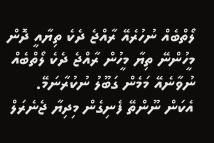ލޯތްބެއް ނުހުރެއޭ ރާއްޖެ ދެކެ ތިޔާއީ ދޮން މީހުންނޭ ތިޔާ މީހުން ރާއްޖެ ދެކެ ލޯތްބެއް ނުވާނެއޭ މަމެން ގަބޫލު ނުކުރާނަމޭ. އެކަން ނޫންތޭ ފެނިގެން މިދިޔާ ޖެނެރަލް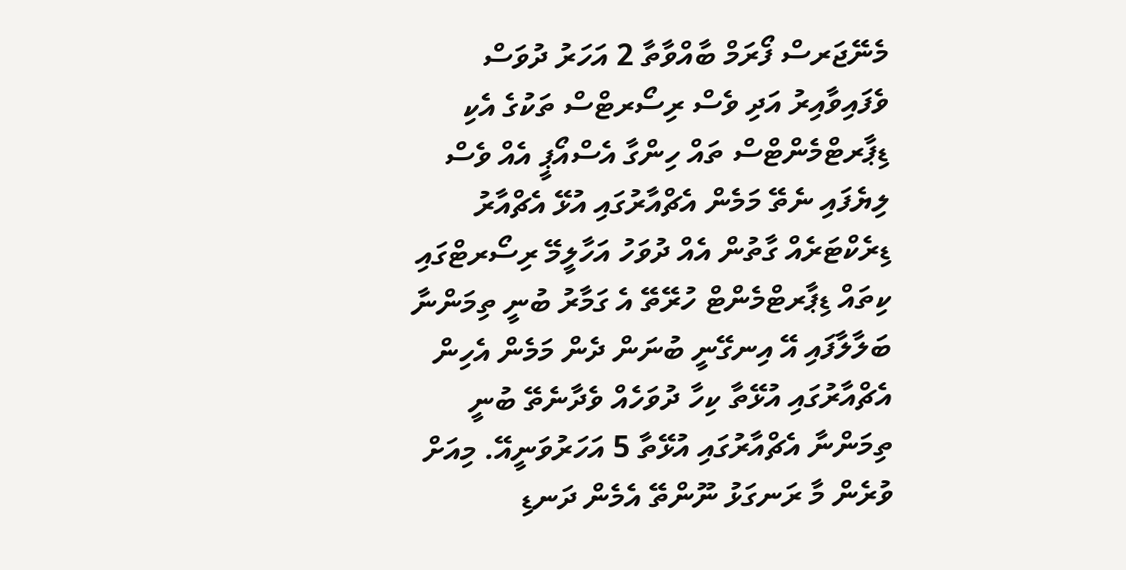މެނޭޖަރސް ފޯރަމް ބާއްވާތާ 2 އަހަރު ދުވަސް ވެފައިވާއިރު އަދި ވެސް ރިސޯރޓްސް ތަކުގެ އެކި ޑިޕާރޓްމެންޓްސް ތައް ހިންގާ އެސްއޯޕީ އެއް ވެސް ލިޔެފައި ނެތޭ މަމެން އެޗްއާރުގައި އުޅޭ އެޗްއާރު ޑިރެކްޓަރެއް ގާތުން އެއް ދުވަހު އަހާލީމޭ ރިސޯރޓްގައި ކިތައް ޑިޕާރޓްމެންޓް ހުރޭތޭ އެ ގަމާރު ބުނީ ތިމަންނާ ބަލާލާފައި އޭ އިނގޭނީ ބުނަން ދެން މަމެން އެހިން އެޗްއާރުގައި އުޅޭތާ ކިހާ ދުވަހެއް ވެދާނެތޭ ބުނީ ތިމަންނާ އެޗްއާރުގައި އުޅޭތާ 5 އަހަރުވަނީއޭ. މިއަށް ވުރެން މާ ރަނގަޅު ނޫންތޭ އެމެން ދަނޑި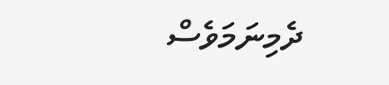ދެމިނަމަވެސް